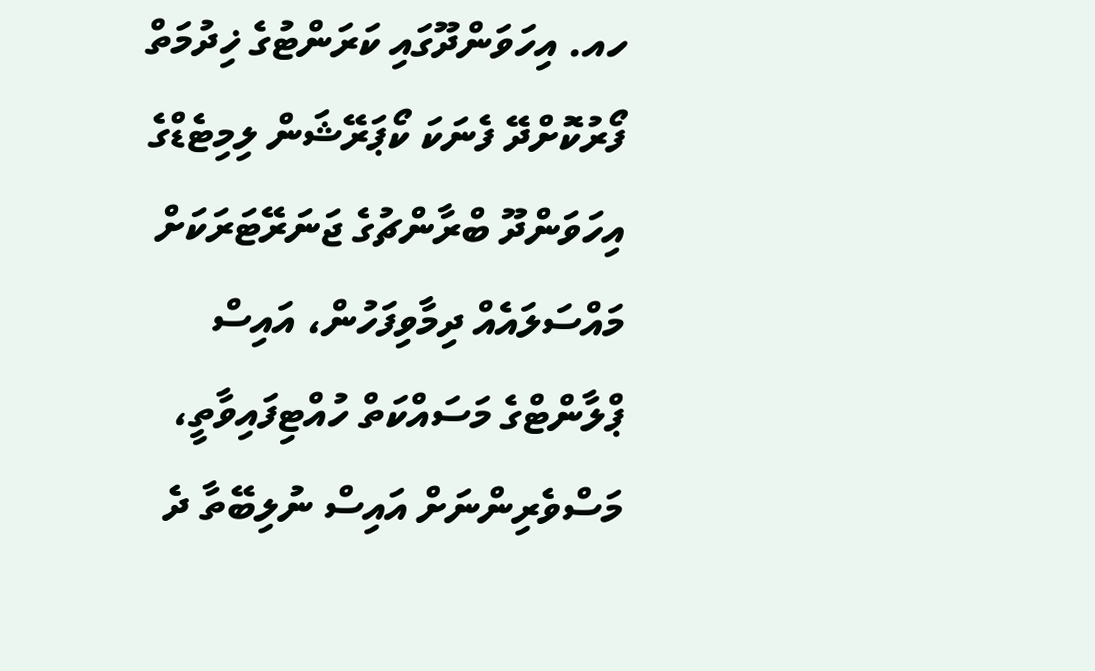ހއ. އިހަވަންދޫގައި ކަރަންޓުގެ ޚިދުމަތް ފޯރުކޮށްދޭ ފެނަކަ ކޯޕަރޭޝަން ލިމިޓެޑްގެ އިހަވަންދޫ ބްރާންޗުގެ ޖަނަރޭޓަރަކަށް މައްސަލައެއް ދިމާވިފަހުން، އައިސް ޕްލާންޓްގެ މަސައްކަތް ހުއްޓިފައިވާތީ، މަސްވެރިންނަށް އައިސް ނުލިބޭތާ ދެ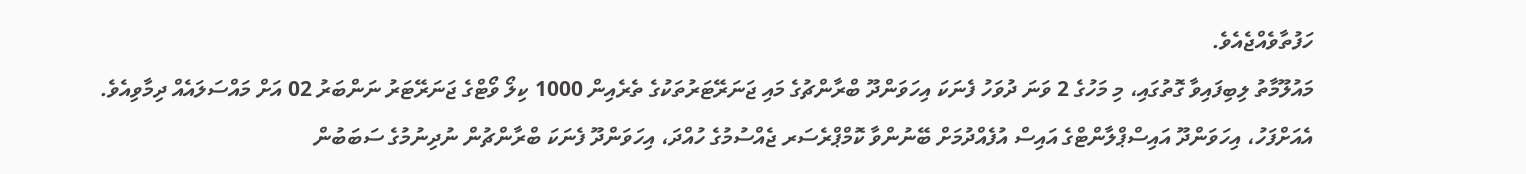ހަފުތާވެއްޖެއެވެ.
މައުލޫމާތު ލިބިފައިވާ ގޮތުގައި، މި މަހުގެ 2 ވަނަ ދުވަހު ފެނަކަ އިހަވަންދޫ ބްރާންޗުގެ މައި ޖަނަރޭޓަރުތަކުގެ ތެރެއިން 1000 ކިލޯ ވޯޓްގެ ޖަނަރޭޓަރު ނަންބަރު 02 އަށް މައްސަލައެއް ދިމާވިއެވެ. އެއަށްފަހު، އިހަވަންދޫ އައިސްޕްލާންޓްގެ އައިސް އުފެއްދުމަށް ބޭނުންވާ ކޮމްޕްރެސަރ ޖެއްސުމުގެ ހުއްދަ، އިހަވަންދޫ ފެނަކަ ބްރާންޗުން ނުދިނުމުގެ ސަބަބުން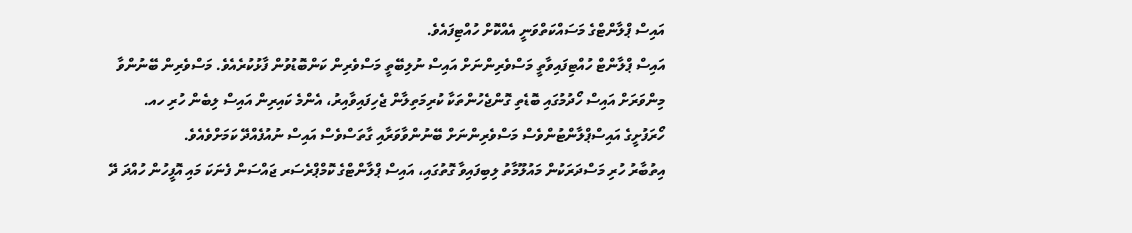އައިސް ޕްލާންޓްގެ މަސައްކަތްވަނީ އެއްކޮށް ހުއްޓިފައެވެ.
އައިސް ޕްލާންޓް ހުއްޓިފައިވާތީ މަސްވެރިންނަށް އައިސް ނުލިބޭތީ މަސްވެރިން ކަންބޮޑުވުން ފާޅުކުރެއެވެ. މަސްވެރިން ބޭނުންވާ މިންވަރަށް އައިސް ހޯދުމުގައި ބޮޑެތި ގޮންޖެހުންތަކާ ކުރިމަތިލާން ޖެހިފައިވާއިރު، އެންމެ ކައިރިން އައިސް ލިބެން ހުރި ހއ. ހޯރަފުށީގެ އައިސްޕްލާންޓުންވެސް މަސްވެރިންނަށް ބޭނުންވާވަރާއި ގާތަސްވެސް އައިސް ނުއުފެއްދޭ ކަމަށްވެއެވެ.
އިތުބާރު ހުރި މަސްދަރަކުން މައުލޫމާތު ލިބިފައިވާ ގޮތުގައި، އައިސް ޕްލާންޓްގެ ކޮމްޕްރެސަރ ޖައްސަން ފެނަކަ މައި އޮފީހުން ހުއްދަ ދޭ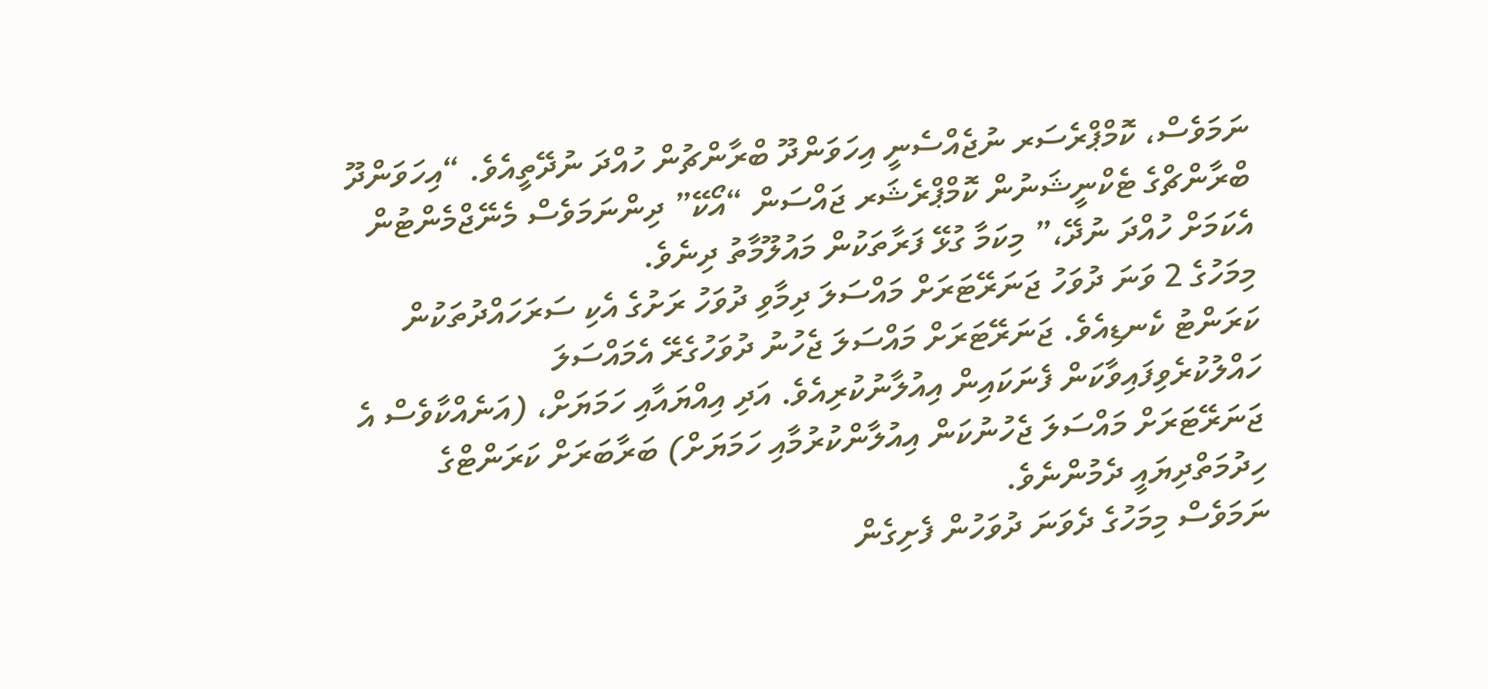ނަމަވެސް، ކޮމްޕްރެސަރ ނުޖެއްސެނީ އިހަވަންދޫ ބްރާންޗުން ހުއްދަ ނުދޭތީއެވެ. “އިހަވަންދޫ ބްރާންޗްގެ ޓެކްނީޝަނުން ކޮމްޕްރެޝަރ ޖައްސަން “އޯކޭ” ދިންނަމަވެސް މެނޭޖްމެންޓުން އެކަމަށް ހުއްދަ ނުދޭ،” މިކަމާ ގުޅޭ ފަރާތަކުން މައުލޫމާތު ދިނެވެ.
މިމަހުގެ 2 ވަނަ ދުވަހު ޖަނަރޭޓަރަށް މައްސަލަ ދިމާވި ދުވަހު ރަށުގެ އެކި ސަރަހައްދުތަކުން ކަރަންޓު ކެނޑިއެވެ. ޖަނަރޭޓަރަށް މައްސަލަ ޖެހުނު ދުވަހުގެރޭ އެމައްސަލަ ހައްލުކުރެވިފައިވާކަން ފެނަކައިން އިއުލާނުކުރިއެވެ. އަދި އިއްޔައާއި ހަމަޔަށް، (އަނެއްކާވެސް އެ ޖަނަރޭޓަރަށް މައްސަލަ ޖެހުނުކަން އިއުލާންކުރުމާއި ހަމަޔަށް) ބަރާބަރަށް ކަރަންޓްގެ ހިދުމަތްދިޔައީ ދެމުންނެވެ.
ނަމަވެސް މިމަހުގެ ދެވަނަ ދުވަހުން ފެށިގެން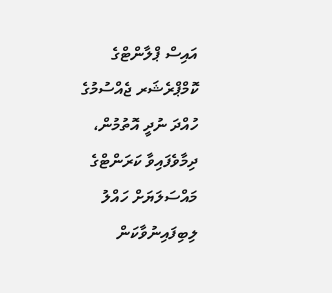އައިސް ޕްލާންޓްގެ ކޮމްޕްރެޝަރ ޖެއްސުމުގެ ހުއްދަ ނުދީ އޮތުމުން، ދިމާވެފައިވާ ކަރަންޓްގެ މައްސަލަޔަށް ހައްލު ލިބިފައިނުވާކަން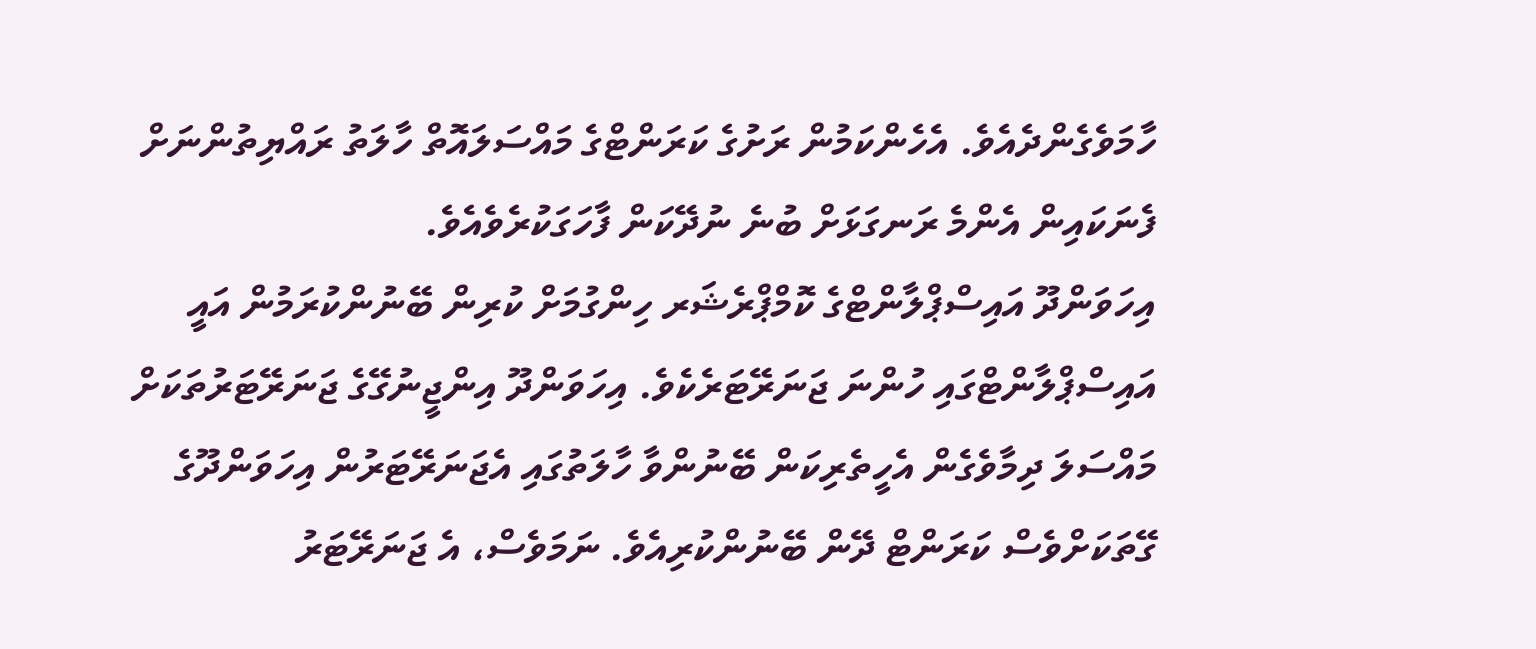ހާމަވެގެންދެއެވެ. އެހެންކަމުން ރަށުގެ ކަރަންޓްގެ މައްސަލައޮތް ހާލަތު ރައްޔިތުންނަށް ފެނަކައިން އެންމެ ރަނގަޅަށް ބުނެ ނުދޭކަން ފާހަގަކުރެވެއެވެ.
އިހަވަންދޫ އައިސްޕްލާންޓްގެ ކޮމްޕްރެޝަރ ހިންގުމަށް ކުރިން ބޭނުންކުރަމުން އައީ އައިސްޕްލާންޓްގައި ހުންނަ ޖަނަރޭޓަރެކެވެ. އިހަވަންދޫ އިންޖީނުގޭގެ ޖަނަރޭޓަރުތަކަށް މައްސަލަ ދިމާވެގެން އެހީތެރިކަން ބޭނުންވާ ހާލަތުގައި އެޖަނަރޭޓަރުން އިހަވަންދޫގެ ގޭތަކަށްވެސް ކަރަންޓް ދޭން ބޭނުންކުރިއެވެ. ނަމަވެސް، އެ ޖަނަރޭޓަރު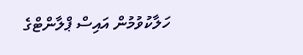ހަލާކުވުމުން އައިސް ޕްލާންޓްގެ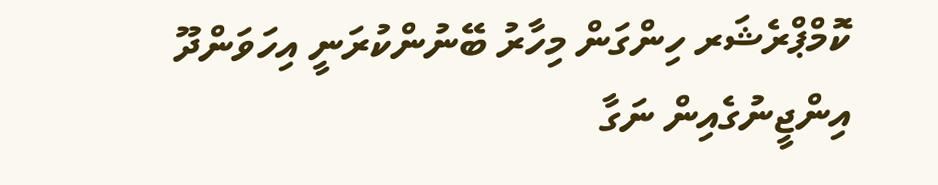ކޮމްޕްރެޝަރ ހިންގަން މިހާރު ބޭނުންކުރަނީ އިހަވަންދޫ އިންޖީނުގެއިން ނަގާ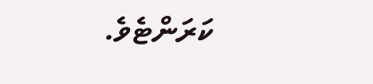ކަރަންޓެވެ.